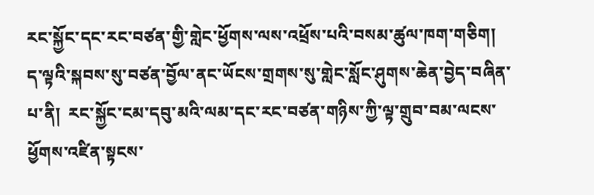རང་སྐྱོང་དང་རང་བཙན་གྱི་གླེང་ཕྱོགས་ལས་འཕྲོས་པའི་བསམ་ཚུལ་ཁག་གཅིག།
ད་ལྟའི་སྐབས་སུ་བཙན་བྱོལ་ནང་ཡོངས་གྲགས་སུ་གླེང་སློང་ཤུགས་ཆེན་བྱེད་བཞིན་པ་ནི།  རང་སྐྱོང་ངམ་དབུ་མའི་ལམ་དང་རང་བཙན་གཉིས་ཀྱི་ལྟ་གྲུབ་བམ་ལངས་ཕྱོགས་འཛིན་སྟངས་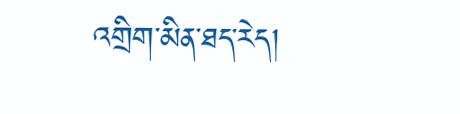འགྲིག་མིན་ཐད་རེད།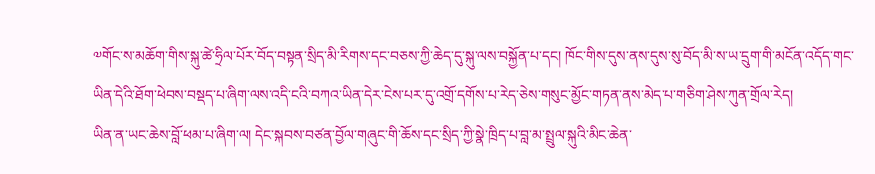༧གོང་ས་མཆོག་གིས་སྐུ་ཚེ་ཧྲིལ་པོར་བོད་བསྟན་སྲིད་མི་རིགས་དང་བཅས་ཀྱི་ཆེད་དུ་སྐུ་ལས་བསྐྱོན་པ་དང། ཁོང་གིས་དུས་ནས་དུས་སུ་བོད་མི་ས་ཡ་དྲུག་གི་མངོན་འདོད་གང་ཡིན་དེའི་ཐོག་ཕེབས་བསྡད་པ་ཞིག་ལས་འདི་ངའི་བཀའ་ཡིན་དེར་ངེས་པར་དུ་འགྲོ་དགོས་པ་རེད་ཅེས་གསུང་མྱོང་གཏན་ནས་མེད་པ་གཅིག་ཤེས་ཀུན་གྲོལ་རེད།
ཡིན་ན་ཡང་ཆེས་བློ་ཕམ་པ་ཞིག་ལ། དེང་སྐབས་བཙན་བྱོལ་གཞུང་གི་ཆོས་དང་སྲིད་ཀྱི་སྣེ་ཁྲིད་པ་བླ་མ་སྤྲུལ་སྐུའི་མིང་ཆེན་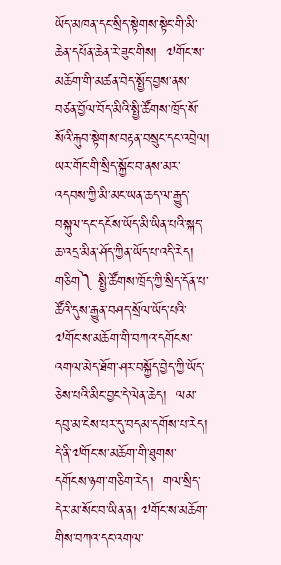ཡོད་མཁན་དང་སྲིད་སྟེགས་སྟེང་གི་མི་ཆེན་དཔོན་ཆེན་རེ་ཟུང་གིས།  ༧གོང་ས་མཆོག་གི་མཚན་བེད་སྤྱོད་བྱས་ནས་བཙན་བྱོལ་བོད་མིའི་སྤྱི་ཚོགས་ཁྲོད་སོ་སོའི་རྐུབ་སྟེགས་བརྟན་བསྲུང་དང་འབྲེལ།  ཡར་གོང་གི་སྲིད་སྐྱོང་བ་ནས་མར་འདབས་ཀྱི་མི་མང་ཡན་ཆད་ལ་རྒྱུད་བསྐུལ་དང་དངོས་ཡོད་མི་ཡིན་པའི་སྐད་ཆ་འདྲ་མིན་ཤོད་ཀྱིན་ཡོད་པ་འདི་རེད།
གཅིག༽ སྤྱི་ཚོགས་ཁྲོད་ཀྱི་སྲིད་དོན་པ་ཚོའི་དུས་རྒྱུན་བཤད་སྲོལ་ཡོད་པའི་༧གོང་ས་མཆོག་གི་བཀའ་དགོངས་འགལ་མེད་ཐོག་ཤར་བསྐྱོད་བྱེད་ཀྱི་ཡོད་ཅེས་པའི་མིང་བྱང་དེ་ལེན་ཆེད།  ལམ་དབུ་མ་ངེས་པར་དུ་བདམ་དགོས་པ་རེད།  དེ་ནི་༧གོང་ས་མཆོག་གི་ཐུགས་དགོངས་ཉག་གཅིག་རེད།  གལ་སྲིད་དེར་མ་སོང་བ་ཡིན་ན། ༧གོང་ས་མཆོག་གིས་བཀའ་དང་འགལ་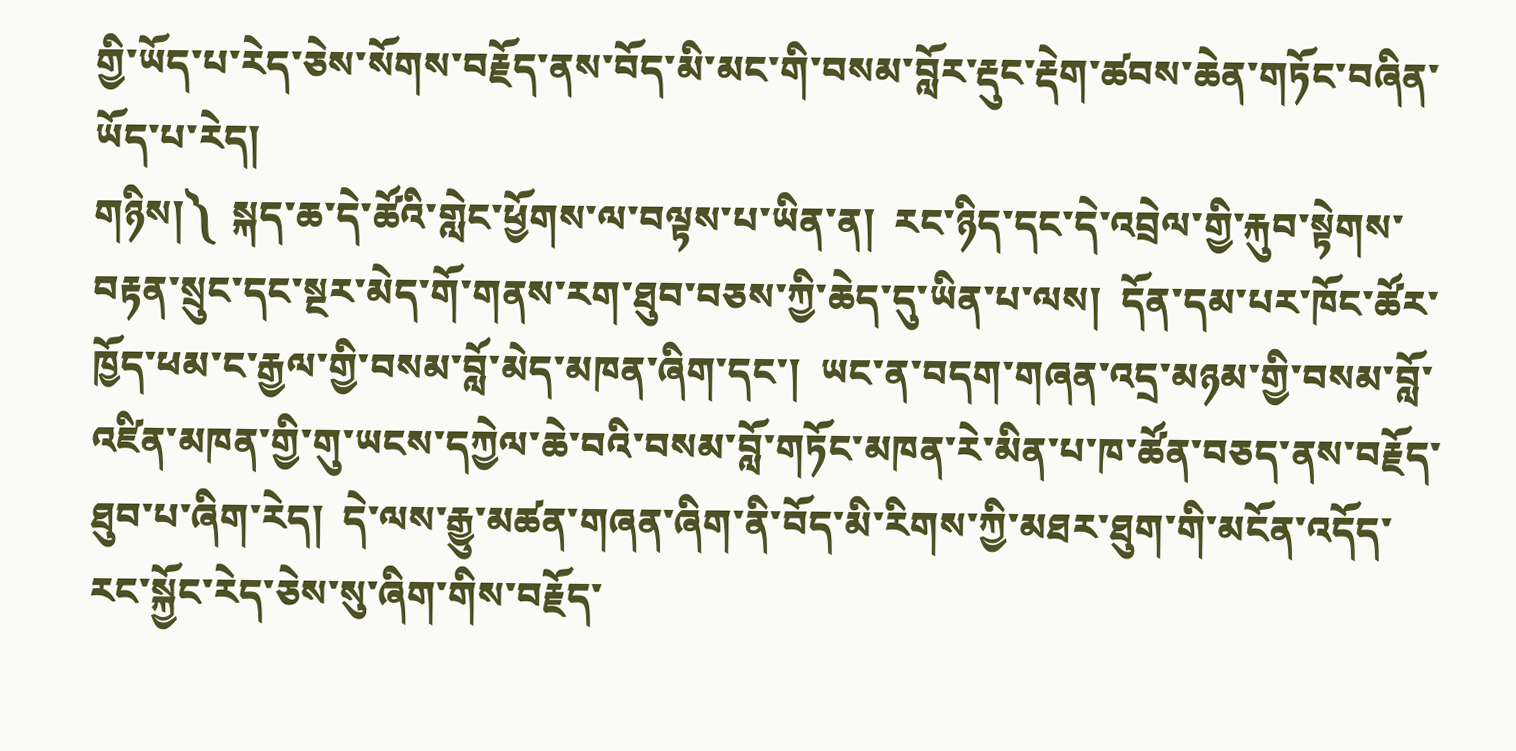གྱི་ཡོད་པ་རེད་ཅེས་སོགས་བརྗོད་ནས་བོད་མི་མང་གི་བསམ་བློར་རྡུང་རྡེག་ཚབས་ཆེན་གཏོང་བཞིན་ཡོད་པ་རེད།
གཉིས།༽  སྐད་ཆ་དེ་ཚོའི་གླེང་ཕྱོགས་ལ་བལྟས་པ་ཡིན་ན།  རང་ཉིད་དང་དེ་འབྲེལ་གྱི་རྐུབ་སྟེགས་བརྟན་སྲུང་དང་སྔར་མེད་གོ་གནས་རག་ཐུབ་བཅས་ཀྱི་ཆེད་དུ་ཡིན་པ་ལས།  དོན་དམ་པར་ཁོང་ཚོར་ཁྱོད་ཕམ་ང་རྒྱལ་གྱི་བསམ་བློ་མེད་མཁན་ཞིག་དང་།  ཡང་ན་བདག་གཞན་འདྲ་མཉམ་གྱི་བསམ་བློ་འཛིན་མཁན་གྱི་གུ་ཡངས་དཀྱེལ་ཆེ་བའི་བསམ་བློ་གཏོང་མཁན་རེ་མིན་པ་ཁ་ཚོན་བཅད་ནས་བརྗོད་ཐུབ་པ་ཞིག་རེད།  དེ་ལས་རྒྱུ་མཚན་གཞན་ཞིག་ནི་བོད་མི་རིགས་ཀྱི་མཐར་ཐུག་གི་མངོན་འདོད་རང་སྐྱོང་རེད་ཅེས་སུ་ཞིག་གིས་བརྗོད་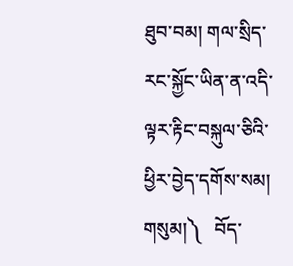ཐུབ་བམ། གལ་སྲིད་རང་སྐྱོང་ཡིན་ན་འདི་ལྟར་རྟིང་བསྐུལ་ཅིའི་ཕྱིར་བྱེད་དགོས་སམ།
གསུམ།༽   བོད་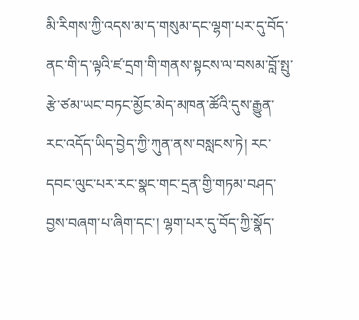མི་རིགས་ཀྱི་འདས་མ་ད་གསུམ་དང་ལྷག་པར་དུ་བོད་ནང་གི་ད་ལྟའི་ཛ་དྲག་གི་གནས་སྟངས་ལ་བསམ་བློ་སྤུ་རྩེ་ཙམ་ཡང་བཏང་མྱོང་མེད་མཁན་ཚོའི་དུས་རྒྱུན་རང་འདོད་ཡིད་བྱེད་ཀྱི་ཀུན་ནས་བསླངས་ཏེ། རང་དབང་ལུང་པར་རང་སྣང་གང་དྲན་གྱི་གཏམ་བཤད་བྱས་བཞག་པ་ཞིག་དང་། ལྷག་པར་དུ་བོད་ཀྱི་སྣོད་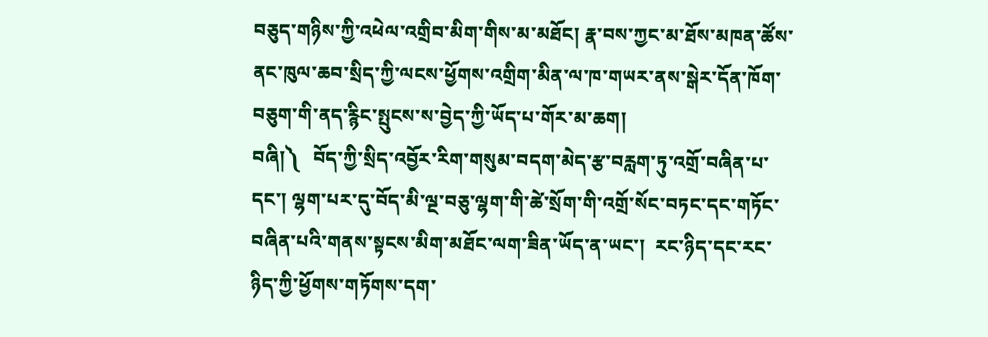བཅུད་གཉིས་ཀྱི་འཕེལ་འགྲིབ་མིག་གིས་མ་མཐོང། རྣ་བས་ཀྱང་མ་ཐོས་མཁན་ཚོས་ནང་ཁུལ་ཆབ་སྲིད་ཀྱི་ལངས་ཕྱོགས་འགྲིག་མིན་ལ་ཁ་གཡར་ནས་སྒེར་དོན་ཁོག་བཅུག་གི་ནད་རྙིང་སྤུངས་ས་བྱེད་ཀྱི་ཡོད་པ་གོར་མ་ཆག།
བཞི།༽   བོད་ཀྱི་སྲིད་འབྱོར་རིག་གསུམ་བདག་མེད་རྩ་བརླག་ཏུ་འགྲོ་བཞིན་པ་དང་། ལྷག་པར་དུ་བོད་མི་ལྔ་བཅུ་ལྷག་གི་ཚེ་སྲོག་གི་འགྲོ་སོང་བཏང་དང་གཏོང་བཞིན་པའི་གནས་སྟངས་མིག་མཐོང་ལག་ཟིན་ཡོད་ན་ཡང་།  རང་ཉིད་དང་རང་ཉིད་ཀྱི་ཕྱོགས་གཏོགས་དག་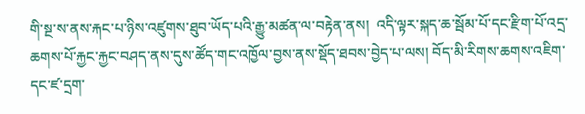གི་སྔ་ས་ནས་རྐང་པ་ཉིས་འཛུགས་ཐུབ་ཡོད་པའི་རྒྱུ་མཚན་ལ་བརྟེན་ནས།  འདི་ལྟར་སྐད་ཆ་སྦོམ་པོ་དང་རྫིག་པོ་འདྲ་ཆགས་པོ་རྐྱང་རྐྱང་བཤད་ནས་དུས་ཚོད་གང་འཁྱོལ་བྱས་ནས་སྡོད་ཐབས་བྱེད་པ་ལས། བོད་མི་རིགས་ཆགས་འཇིག་དང་ཛ་དྲག་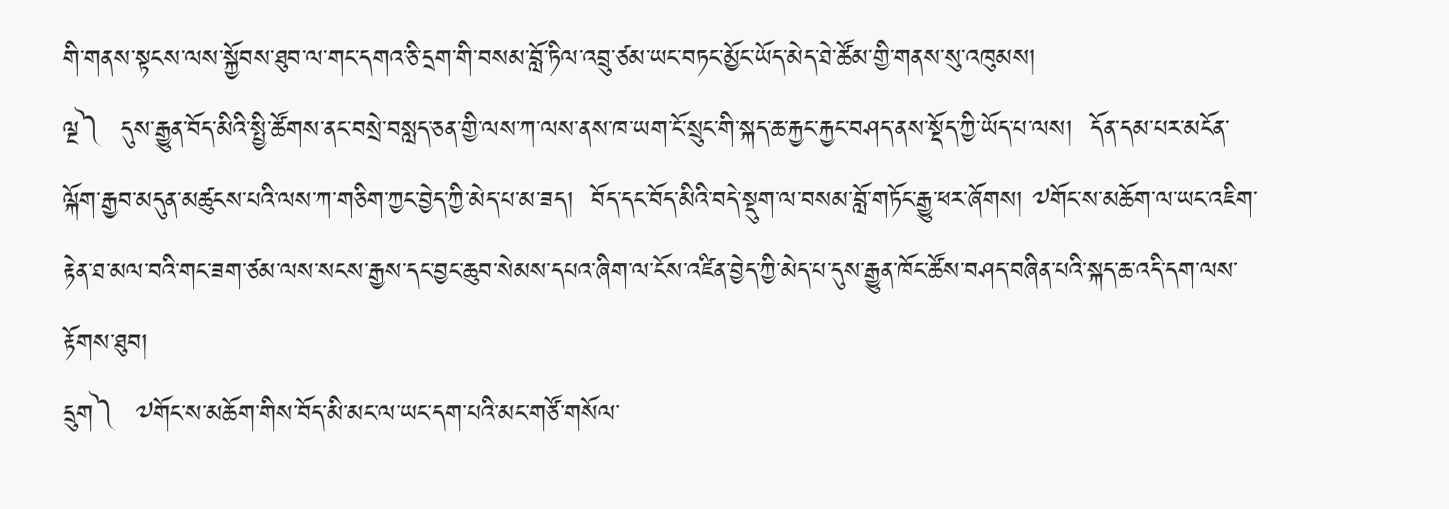གི་གནས་སྟངས་ལས་སྐྱོབས་ཐུབ་ལ་གང་དགའ་ཅི་དྲག་གི་བསམ་བློ་ཏིལ་འབྲུ་ཙམ་ཡང་བཏང་མྱོང་ཡོད་མེད་ཐེ་ཚོམ་གྱི་གནས་སུ་འཁུམས།
ལྔ༽  དུས་རྒྱུན་བོད་མིའི་སྤྱི་ཚོགས་ནང་བསྲེ་བསླད་ཅན་གྱི་ལས་ཀ་ལས་ནས་ཁ་ཡག་ངོ་སྲུང་གི་སྐད་ཆ་རྐྱང་རྐྱང་བཤད་ནས་སྡོད་ཀྱི་ཡོད་པ་ལས།  དོན་དམ་པར་མངོན་ལྐོག་རྒྱབ་མདུན་མཚུངས་པའི་ལས་ཀ་གཅིག་ཀྱང་བྱེད་ཀྱི་མེད་པ་མ་ཟད།  བོད་དང་བོད་མིའི་བདེ་སྡུག་ལ་བསམ་བློ་གཏོང་རྒྱུ་ཕར་ཞོགས། ༧གོང་ས་མཆོག་ལ་ཡང་འཇིག་རྟེན་ཐ་མལ་བའི་གང་ཟག་ཙམ་ལས་སངས་རྒྱས་དང་བྱང་ཆུབ་སེམས་དཔའ་ཞིག་ལ་ངོས་འཛིན་བྱེད་ཀྱི་མེད་པ་དུས་རྒྱུན་ཁོང་ཚོས་བཤད་བཞིན་པའི་སྐད་ཆ་འདི་དག་ལས་རྟོགས་ཐུབ།
དྲུག༽  ༧གོང་ས་མཆོག་གིས་བོད་མི་མང་ལ་ཡང་དག་པའི་མང་གཙོ་གསོལ་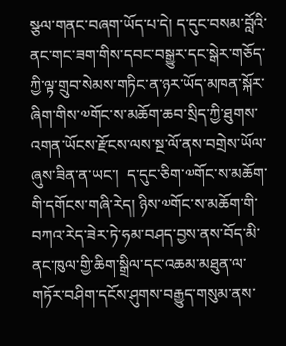སྩལ་གནང་བཞག་ཡོད་པ་དེ། ད་དུང་བསམ་བློའི་ནང་གང་ཟག་གིས་དབང་བསྒྱུར་དང་སྒེར་གཅོད་ཀྱི་ལྟ་གྲུབ་སེམས་གཏིང་ན་ཉར་ཡོད་མཁན་སྐོར་ཞིག་གིས་༧གོང་ས་མཆོག་ཆབ་སྲིད་ཀྱི་ཐུགས་འགན་ཡོངས་རྫོངས་ལས་སྔ་ལོ་ནས་བགྲེས་ཡོལ་ཞུས་ཟིན་ན་ཡང་།  ད་དུང་ཅིག་༧གོང་ས་མཆོག་གི་དགོངས་གཞི་རེད། ཉིས་༧གོང་ས་མཆོག་གི་བཀའ་རེད་ཟེར་ཏེ་ཧམ་བཤད་བྱས་ནས་བོད་མི་ནང་ཁུལ་གྱི་ཆིག་སྒྲིལ་དང་འཆམ་མཐུན་ལ་གཏོར་བཤིག་དངོས་ཤུགས་བརྒྱུད་གསུམ་ནས་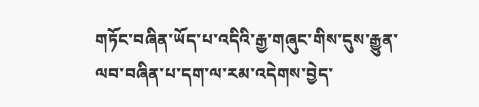གཏོང་བཞིན་ཡོད་པ་འདིའི་རྒྱ་གཞུང་གིས་དུས་རྒྱུན་ལབ་བཞིན་པ་དག་ལ་རམ་འདེགས་བྱེད་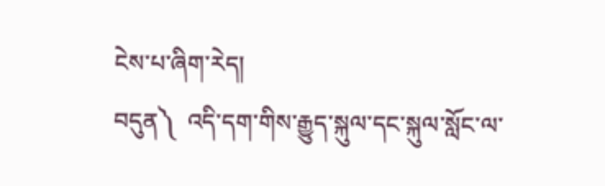ངེས་པ་ཞིག་རེད།
བདུན༽  འདི་དག་གིས་རྒྱུད་སྐུལ་དང་སྐུལ་སློང་ལ་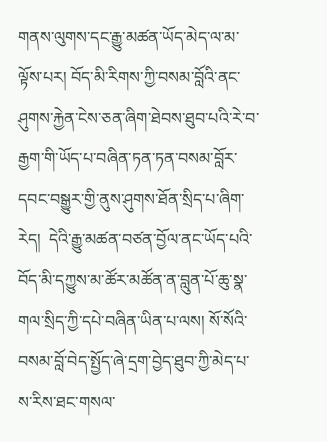གནས་ལུགས་དང་རྒྱུ་མཚན་ཡོད་མེད་ལ་མ་ལྟོས་པར། བོད་མི་རིགས་ཀྱི་བསམ་བློའི་ནང་ཤུགས་རྐྱེན་ངེས་ཅན་ཞིག་ཐེབས་ཐུབ་པའི་རེ་བ་རྒྱག་གི་ཡོད་པ་བཞིན་ཏན་ཏན་བསམ་བློར་དབང་བསྒྱུར་གྱི་ནུས་ཤུགས་ཐོན་སྲིད་པ་ཞིག་རེད།  དེའི་རྒྱུ་མཚན་བཙན་བྱོལ་ནང་ཡོད་པའི་བོད་མི་དཀྱུས་མ་ཚོར་མཚོན་ན་བླུན་པོ་ཆུ་སྣ་གལ་སྲིད་ཀྱི་དཔེ་བཞིན་ཡིན་པ་ལས། སོ་སོའི་བསམ་བློ་བེད་སྤྱོད་ཞེ་དྲག་བྱེད་ཐུབ་ཀྱི་མེད་པ་ས་རིས་ཐང་གསལ་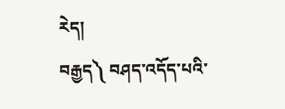རེད།
བརྒྱད༽ བཤད་འདོད་པའི་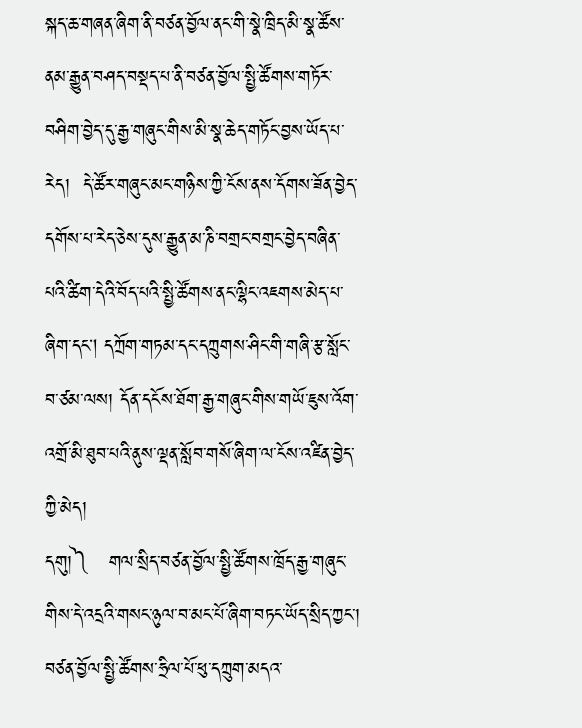སྐད་ཆ་གཞན་ཞིག་ནི་བཙན་བྱོལ་ནང་གི་སྣེ་ཁྲིད་མི་སྣ་ཚོས་ནམ་རྒྱུན་བཤད་བསྡད་པ་ནི་བཙན་བྱོལ་སྤྱི་ཚོགས་གཏོར་བཤིག་བྱེད་དུ་རྒྱ་གཞུང་གིས་མི་སྣ་ཆེད་གཏོང་བྱས་ཡོད་པ་རེད།  དེ་ཚོར་གཞུང་མང་གཉིས་ཀྱི་ངོས་ནས་དོགས་ཟོན་བྱེད་དགོས་པ་རེད་ཅེས་དུས་རྒྱུན་མ་ཎི་བགྲང་བགྲང་བྱེད་བཞིན་པའི་ཚིག་དེའི་བོད་པའི་སྤྱི་ཚོགས་ནང་ལྷིང་འཇགས་མེད་པ་ཞིག་དང། དཀྲོག་གཏམ་དང་དཀྲུགས་ཤིང་གི་གཞི་རྩ་སློང་བ་ཙམ་ལས། དོན་དངོས་ཐོག་རྒྱ་གཞུང་གིས་གཡོ་ཇུས་འོག་འགྲོ་མི་ཐུབ་པའི་ནུས་ལྡན་སློབ་གསོ་ཞིག་ལ་ངོས་འཛིན་བྱེད་ཀྱི་མེད།
དགུ།༽   གལ་སྲིད་བཙན་བྱོལ་སྤྱི་ཚོགས་ཁྲོད་རྒྱ་གཞུང་གིས་དེ་འདྲའི་གསང་ཉུལ་བ་མང་པོ་ཞིག་བཏང་ཡོད་སྲིད་ཀྱང་། བཙན་བྱོལ་སྤྱི་ཚོགས་ཧྲིལ་པོ་ཕུ་དཀྲུག་མདའ་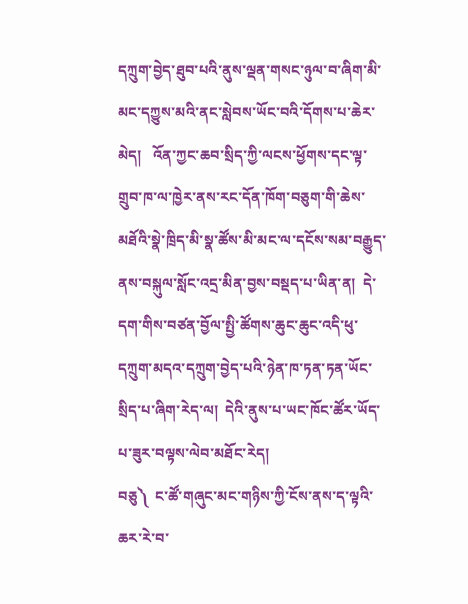དཀྲུག་བྱེད་ཐུབ་པའི་ནུས་ལྡན་གསང་ཉུལ་བ་ཞིག་མི་མང་དཀྱུས་མའི་ནང་སླེབས་ཡོང་བའི་དོགས་པ་ཆེར་མེད།   འོན་ཀྱང་ཆབ་སྲིད་ཀྱི་ལངས་ཕྱོགས་དང་ལྟ་གྲུབ་ཁ་ལ་ཁྱེར་ནས་རང་དོན་ཁོག་བཅུག་གི་ཆེས་མཐོའི་སྣེ་ཁྲིད་མི་སྣ་ཚོས་མི་མང་ལ་དངོས་སམ་བརྒྱུད་ནས་བསྐུལ་སློང་འདྲ་མིན་བྱས་བསྡད་པ་ཡིན་ན།  དེ་དག་གིས་བཙན་བྱོལ་སྤྱི་ཚོགས་ཆུང་ཆུང་འདི་ཕུ་དཀྲུག་མདའ་དཀྲུག་བྱེད་པའི་ཉེན་ཁ་ཏན་ཏན་ཡོང་སྲིད་པ་ཞིག་རེད་ལ།  དེའི་ནུས་པ་ཡང་ཁོང་ཚོར་ཡོད་པ་ཟུར་བལྟས་ལེབ་མཐོང་རེད།
བཅུ༽  ང་ཚོ་གཞུང་མང་གཉིས་ཀྱི་ངོས་ནས་ད་ལྟའི་ཆར་རེ་བ་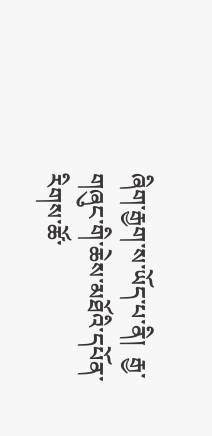ཞིག་རྒྱག་ས་ཡོད་པ་ནི།  རྒྱ་གཞུང་གི་ཆེས་མཐོའི་དཔོན་རིགས་ཚོ་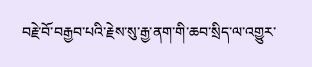བརྗེ་བོ་བརྒྱབ་པའི་རྗེས་སུ་རྒྱ་ནག་གི་ཆབ་སྲིད་ལ་འགྱུར་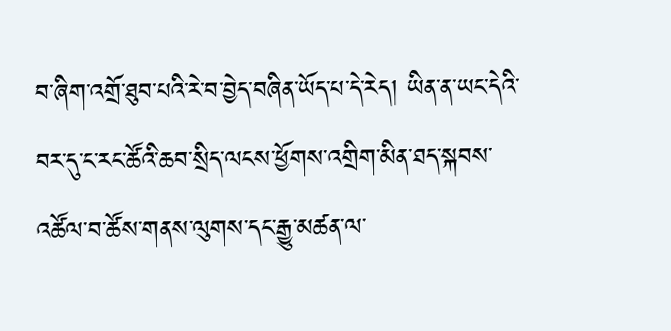བ་ཞིག་འགྲོ་ཐུབ་པའི་རེ་བ་བྱེད་བཞིན་ཡོད་པ་དེ་རེད། ཡིན་ན་ཡང་དེའི་བར་དུ་ང་རང་ཚོའི་ཆབ་སྲིད་ལངས་ཕྱོགས་འགྲིག་མིན་ཐད་སྐབས་འཚོལ་བ་ཚོས་གནས་ལུགས་དང་རྒྱུ་མཚན་ལ་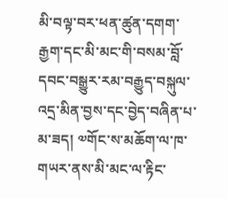མི་བལྟ་བར་ཕན་ཚུན་དགག་རྒྱག་དང་མི་མང་གི་བསམ་བློ་དབང་བསྒྱུར་རམ་བརྒྱུད་བསྐུལ་འདྲ་མིན་བྱས་དང་བྱེད་བཞིན་པ་མ་ཟད། ༧གོང་ས་མཆོག་ལ་ཁ་གཡར་ནས་མི་མང་ལ་རྟིང་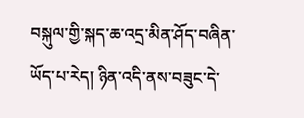བསྐུལ་གྱི་སྐད་ཆ་འདྲ་མིན་ཤོད་བཞིན་ཡོད་པ་རེད། ཉིན་འདི་ནས་བཟུང་དེ་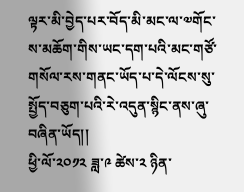ལྟར་མི་བྱེད་པར་བོད་མི་མང་ལ་༧གོང་ས་མཆོག་གིས་ཡང་དག་པའི་མང་གཙོ་གསོལ་རས་གནང་ཡོད་པ་དེ་ལོངས་སུ་སྤྱོད་བཅུག་པའི་རེ་འདུན་སྙིང་ནས་ཞུ་བཞིན་ཡོད།།
ཕྱི་ལོ་༢༠༡༢ ཟླ་༩ ཚེས་༢ ཉིན་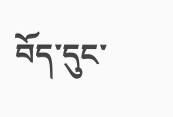བོད་དུང་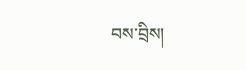བས་བྲིས།